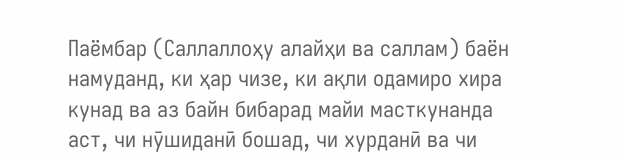Паёмбар (Саллаллоҳу алайҳи ва саллам) баён намуданд, ки ҳар чизе, ки ақли одамиро хира кунад ва аз байн бибарад майи масткунанда аст, чи нӯшиданӣ бошад, чи хурданӣ ва чи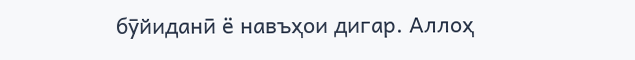бӯйиданӣ ё навъҳои дигар. Аллоҳ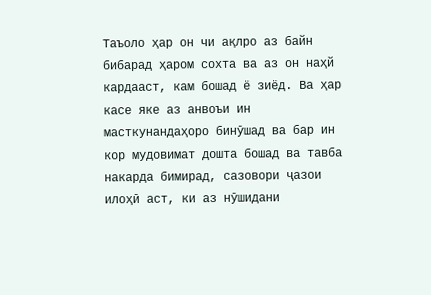Таъоло ҳар он чи ақлро аз байн бибарад ҳаром сохта ва аз он наҳй кардааст, кам бошад ё зиёд. Ва ҳар касе яке аз анвоъи ин масткунандаҳоро бинӯшад ва бар ин кор мудовимат дошта бошад ва тавба накарда бимирад, сазовори ҷазои илоҳӣ аст, ки аз нӯшидани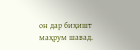он дар биҳишт маҳрум шавад.